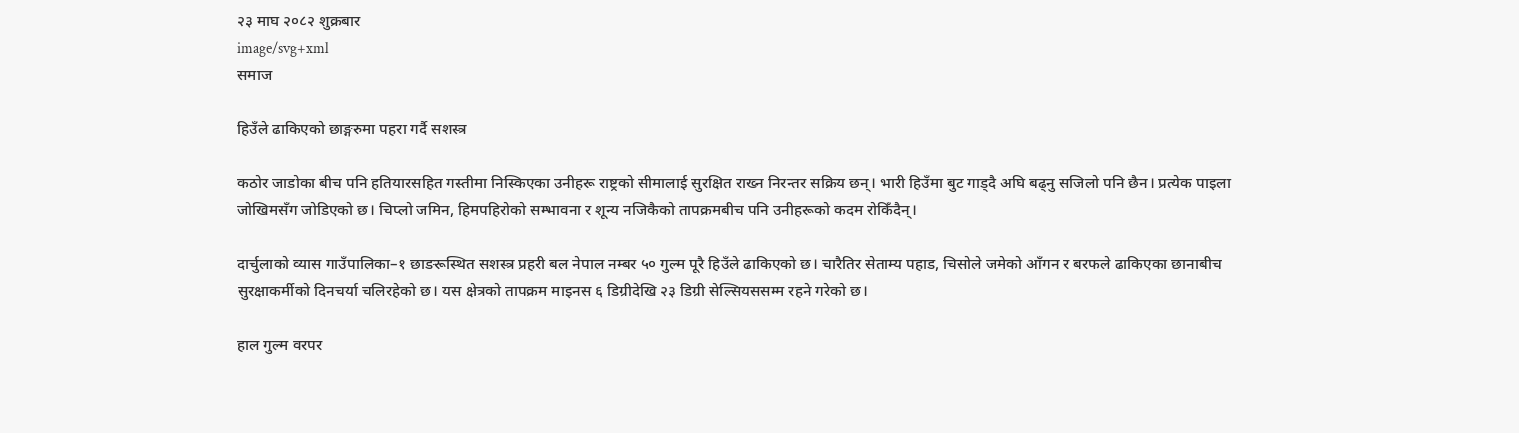२३ माघ २०८२ शुक्रबार
image/svg+xml
समाज

हिउँले ढाकिएको छाङ्गरुमा पहरा गर्दै सशस्त्र

कठोर जाडोका बीच पनि हतियारसहित गस्तीमा निस्किएका उनीहरू राष्ट्रको सीमालाई सुरक्षित राख्न निरन्तर सक्रिय छन्। भारी हिउँमा बुट गाड्दै अघि बढ्नु सजिलो पनि छैन। प्रत्येक पाइला जोखिमसँग जोडिएको छ। चिप्लो जमिन, हिमपहिरोको सम्भावना र शून्य नजिकैको तापक्रमबीच पनि उनीहरूको कदम रोकिँदैन्।

दार्चुलाको व्यास गाउँपालिका–१ छाङरूस्थित सशस्त्र प्रहरी बल नेपाल नम्बर ५० गुल्म पूरै हिउँले ढाकिएको छ। चारैतिर सेताम्य पहाड, चिसोले जमेको आँगन र बरफले ढाकिएका छानाबीच सुरक्षाकर्मीको दिनचर्या चलिरहेको छ। यस क्षेत्रको तापक्रम माइनस ६ डिग्रीदेखि २३ डिग्री सेल्सियससम्म रहने गरेको छ।

हाल गुल्म वरपर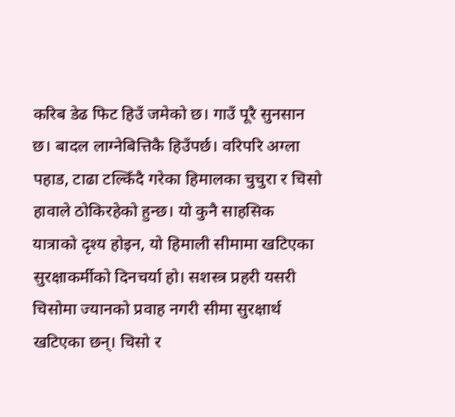करिब डेढ फिट हिउँ जमेको छ। गाउँ पूरै सुनसान छ। बादल लाग्नेबित्तिकै हिउँपर्छ। वरिपरि अग्ला पहाड, टाढा टल्किँदै गरेका हिमालका चुचुरा र चिसो हावाले ठोकिरहेको हुन्छ। यो कुनै साहसिक यात्राको दृश्य होइन, यो हिमाली सीमामा खटिएका सुरक्षाकर्मीको दिनचर्या हो। सशस्त्र प्रहरी यसरी चिसोमा ज्यानको प्रवाह नगरी सीमा सुरक्षार्थ खटिएका छन्। चिसो र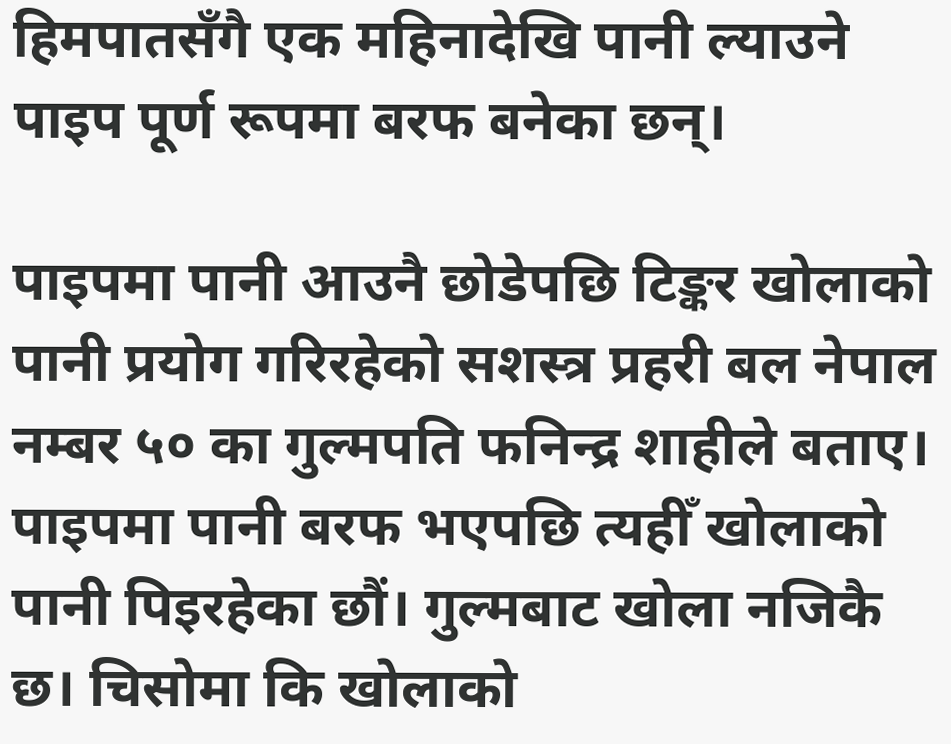हिमपातसँगै एक महिनादेखि पानी ल्याउने पाइप पूर्ण रूपमा बरफ बनेका छन्।

पाइपमा पानी आउनै छोडेपछि टिङ्कर खोलाको पानी प्रयोग गरिरहेको सशस्त्र प्रहरी बल नेपाल नम्बर ५० का गुल्मपति फनिन्द्र शाहीले बताए। पाइपमा पानी बरफ भएपछि त्यहीँ खोलाको पानी पिइरहेका छौं। गुल्मबाट खोला नजिकै छ। चिसोमा कि खोलाको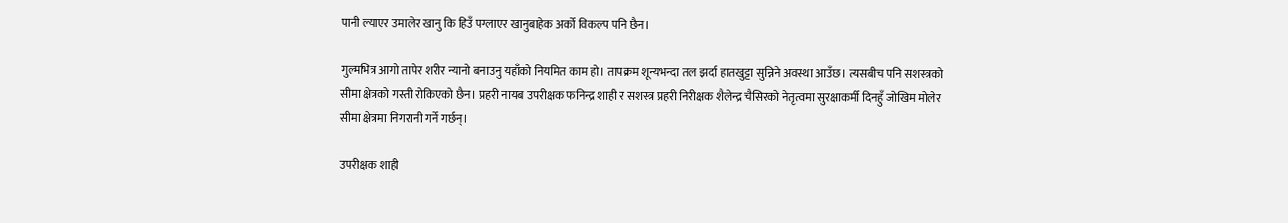पानी ल्याएर उमालेर खानु कि हिउँ पग्लाएर खानुबाहेक अर्को विकल्प पनि छैन।

गुल्मभित्र आगो तापेर शरीर न्यानो बनाउनु यहाँको नियमित काम हो। तापक्रम शून्यभन्दा तल झर्दा हातखुट्टा सुन्निने अवस्था आउँछ। त्यसबीच पनि सशस्त्रको सीमा क्षेत्रको गस्ती रोकिएको छैन। प्रहरी नायब उपरीक्षक फनिन्द्र शाही र सशस्त्र प्रहरी निरीक्षक शैलेन्द्र चैसिरको नेतृत्वमा सुरक्षाकर्मी दिनहुँ जोखिम मोलेर सीमा क्षेत्रमा निगरानी गर्ने गर्छन्।

उपरीक्षक शाही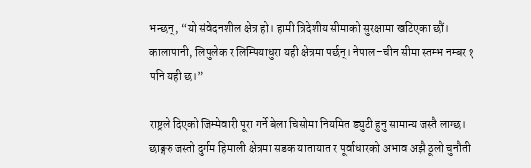भन्छन्, “यो संवेदनशील क्षेत्र हो। हामी त्रिदेशीय सीमाको सुरक्षामा खटिएका छौं। कालापानी, लिपुलेक र लिम्पियाधुरा यही क्षेत्रमा पर्छन्। नेपाल–चीन सीमा स्तम्भ नम्बर १ पनि यही छ।”

राष्ट्रले दिएको जिम्मेवारी पूरा गर्ने बेला चिसोमा नियमित ड्युटी हुनु सामान्य जस्तै लाग्छ। छाङ्गरु जस्तो दुर्गम हिमाली क्षेत्रमा सडक यातायात र पूर्वाधारको अभाव अझै ठूलो चुनौती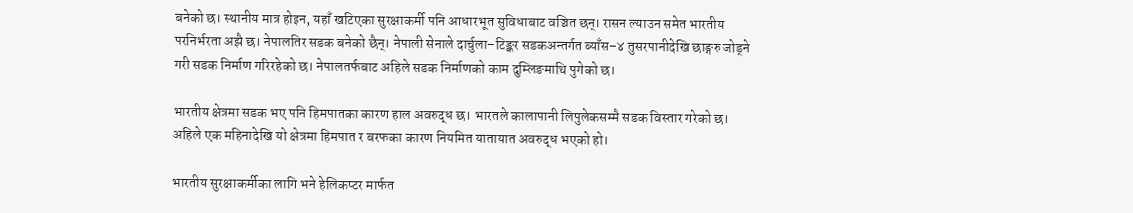बनेको छ। स्थानीय मात्र होइन, यहाँ खटिएका सुरक्षाकर्मी पनि आधारभूत सुविधाबाट वञ्चित छन्। रासन ल्याउन समेत भारतीय परनिर्भरता अझै छ। नेपालतिर सडक बनेको छैन्। नेपाली सेनाले दार्चुला–टिङ्कर सडकअन्तर्गत ब्याँस–४ तुसरपानीदेखि छाङ्गरु जोड्ने गरी सडक निर्माण गरिरहेको छ। नेपालतर्फबाट अहिले सडक निर्माणको काम दुम्लिङमाथि पुगेको छ।

भारतीय क्षेत्रमा सडक भए पनि हिमपातका कारण हाल अवरुद्ध छ। भारतले कालापानी लिपुलेकसम्मै सडक विस्तार गरेको छ। अहिले एक महिनादेखि यो क्षेत्रमा हिमपात र बरफका कारण नियमित यातायात अवरुद्ध भएको हो।

भारतीय सुरक्षाकर्मीका लागि भने हेलिकप्टर मार्फत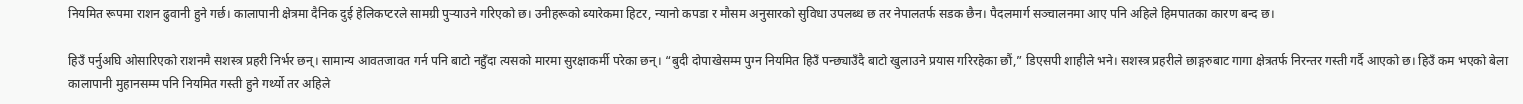नियमित रूपमा राशन ढुवानी हुने गर्छ। कालापानी क्षेत्रमा दैनिक दुई हेलिकप्टरले सामग्री पुर्‍याउने गरिएको छ। उनीहरूको ब्यारेकमा हिटर, न्यानो कपडा र मौसम अनुसारको सुविधा उपलब्ध छ तर नेपालतर्फ सडक छैन। पैदलमार्ग सञ्चालनमा आए पनि अहिले हिमपातका कारण बन्द छ।

हिउँ पर्नुअघि ओसारिएको राशनमै सशस्त्र प्रहरी निर्भर छन्। सामान्य आवतजावत गर्न पनि बाटो नहुँदा त्यसको मारमा सुरक्षाकर्मी परेका छन्। “बुदी दोपाखेसम्म पुग्न नियमित हिउँ पन्छ्याउँदै बाटो खुलाउने प्रयास गरिरहेका छौं,” डिएसपी शाहीले भने। सशस्त्र प्रहरीले छाङ्गरुबाट गागा क्षेत्रतर्फ निरन्तर गस्ती गर्दै आएको छ। हिउँ कम भएको बेला कालापानी मुहानसम्म पनि नियमित गस्ती हुने गर्थ्यो तर अहिले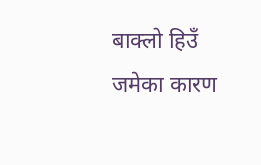बाक्लो हिउँ जमेका कारण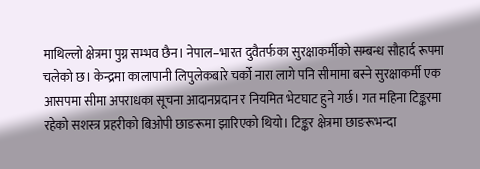माथिल्लो क्षेत्रमा पुग्न सम्भव छैन। नेपाल–भारत दुवैतर्फका सुरक्षाकर्मीको सम्बन्ध सौहार्द रूपमा चलेको छ। केन्द्रमा कालापानी लिपुलेकबारे चर्को नारा लागे पनि सीमामा बस्ने सुरक्षाकर्मी एक आसपमा सीमा अपराधका सूचना आदानप्रदान र नियमित भेटघाट हुने गर्छ। गत महिना टिङ्करमा रहेको सशस्त्र प्रहरीको बिओपी छाङरूमा झारिएको थियो। टिङ्कर क्षेत्रमा छाङरूभन्दा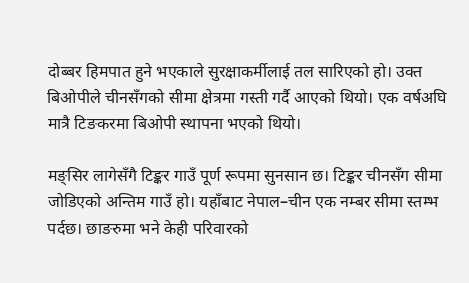दोब्बर हिमपात हुने भएकाले सुरक्षाकर्मीलाई तल सारिएको हो। उक्त बिओपीले चीनसँगको सीमा क्षेत्रमा गस्ती गर्दै आएको थियो। एक वर्षअघि मात्रै टिङकरमा बिओपी स्थापना भएको थियो।

मङ्सिर लागेसँगै टिङ्कर गाउँ पूर्ण रूपमा सुनसान छ। टिङ्कर चीनसँग सीमा जोडिएको अन्तिम गाउँ हो। यहाँबाट नेपाल–चीन एक नम्बर सीमा स्तम्भ पर्दछ। छाङरुमा भने केही परिवारको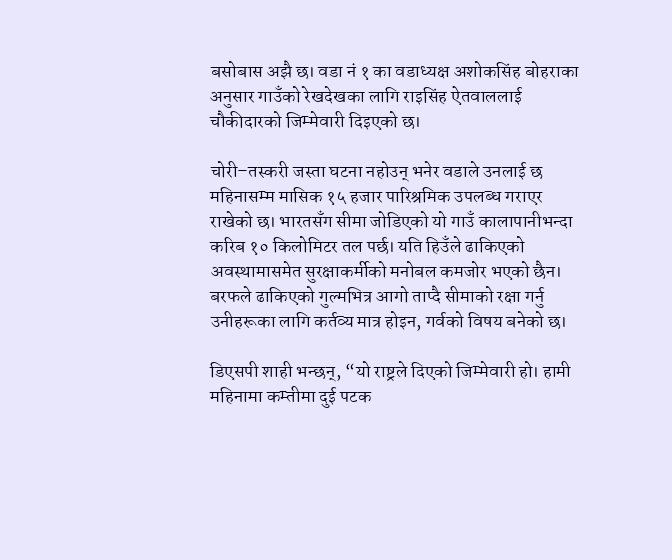बसोबास अझै छ। वडा नं १ का वडाध्यक्ष अशोकसिंह बोहराका अनुसार गाउँको रेखदेखका लागि राइसिंह ऐतवाललाई चौकीदारको जिम्मेवारी दिइएको छ।

चोरी–तस्करी जस्ता घटना नहोउन् भनेर वडाले उनलाई छ महिनासम्म मासिक १५ हजार पारिश्रमिक उपलब्ध गराएर राखेको छ। भारतसँग सीमा जोडिएको यो गाउँ कालापानीभन्दा करिब १० किलोमिटर तल पर्छ। यति हिउँले ढाकिएको अवस्थामासमेत सुरक्षाकर्मीको मनोबल कमजोर भएको छैन। बरफले ढाकिएको गुल्मभित्र आगो ताप्दै सीमाको रक्षा गर्नु उनीहरूका लागि कर्तव्य मात्र होइन, गर्वको विषय बनेको छ।

डिएसपी शाही भन्छन्, “यो राष्ट्रले दिएको जिम्मेवारी हो। हामी महिनामा कम्तीमा दुई पटक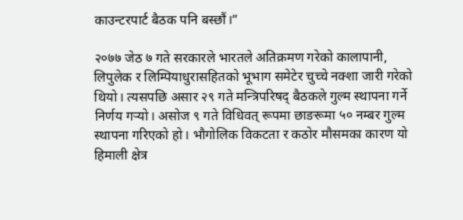काउन्टरपार्ट बैठक पनि बस्छौं।”

२०७७ जेठ ७ गते सरकारले भारतले अतिक्रमण गरेको कालापानी, लिपुलेक र लिम्पियाधुरासहितको भूभाग समेटेर चुच्चे नक्शा जारी गरेको थियो। त्यसपछि असार २९ गते मन्त्रिपरिषद् बैठकले गुल्म स्थापना गर्ने निर्णय गर्‍यो। असोज ९ गते विधिवत् रूपमा छाङरूमा ५० नम्बर गुल्म स्थापना गरिएको हो। भौगोलिक विकटता र कठोर मौसमका कारण यो हिमाली क्षेत्र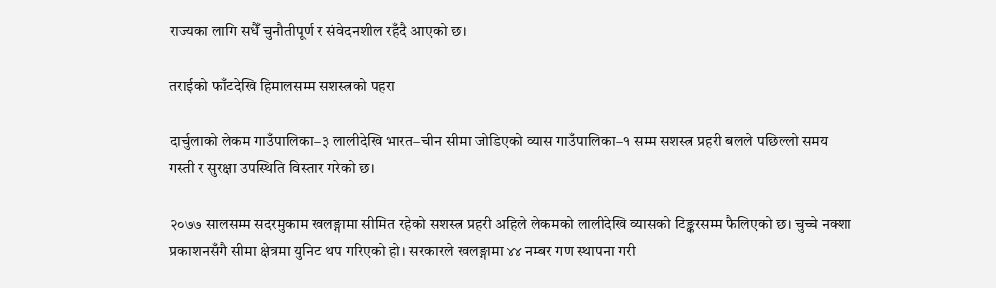राज्यका लागि सधैँ चुनौतीपूर्ण र संवेदनशील रहँदै आएको छ।

तराईको फाँटदेखि हिमालसम्म सशस्त्रको पहरा

दार्चुलाको लेकम गाउँपालिका–३ लालीदेखि भारत–चीन सीमा जोडिएको व्यास गाउँपालिका–१ सम्म सशस्त्र प्रहरी बलले पछिल्लो समय गस्ती र सुरक्षा उपस्थिति विस्तार गरेको छ।

२०७७ सालसम्म सदरमुकाम खलङ्गामा सीमित रहेको सशस्त्र प्रहरी अहिले लेकमको लालीदेखि व्यासको टिङ्करसम्म फैलिएको छ। चुच्चे नक्शा प्रकाशनसँगै सीमा क्षेत्रमा युनिट थप गरिएको हो। सरकारले खलङ्गामा ४४ नम्बर गण स्थापना गरी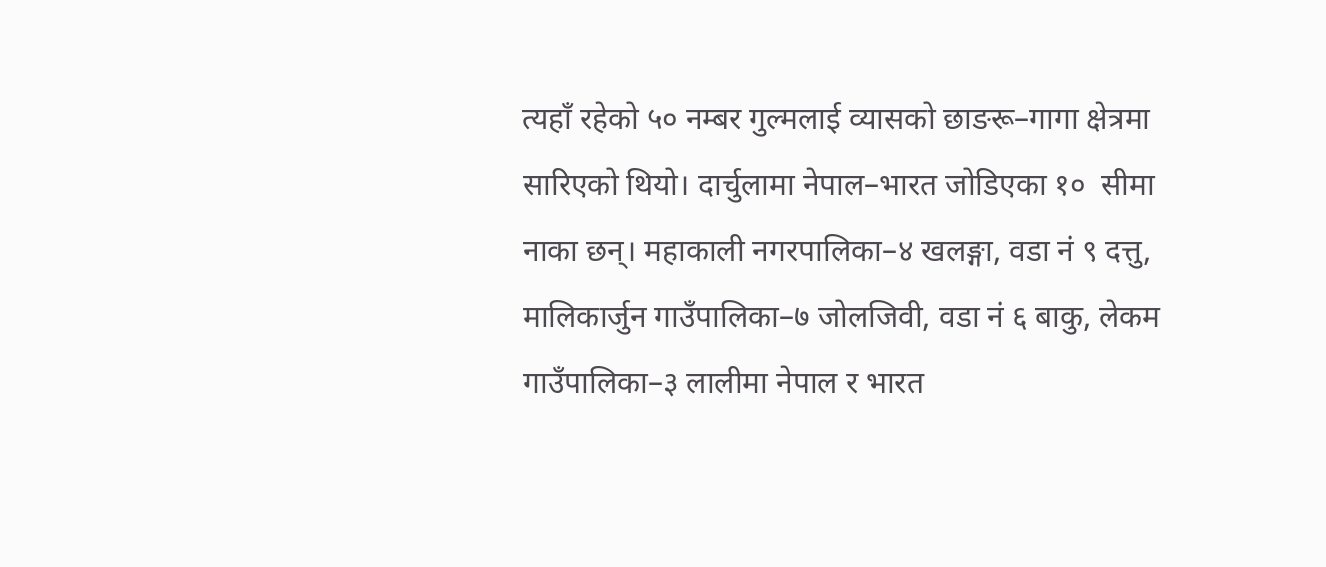त्यहाँ रहेको ५० नम्बर गुल्मलाई व्यासको छाङरू–गागा क्षेत्रमा सारिएको थियो। दार्चुलामा नेपाल–भारत जोडिएका १०  सीमा नाका छन्। महाकाली नगरपालिका–४ खलङ्गा, वडा नं ९ दत्तु, मालिकार्जुन गाउँपालिका–७ जोलजिवी, वडा नं ६ बाकु, लेकम गाउँपालिका–३ लालीमा नेपाल र भारत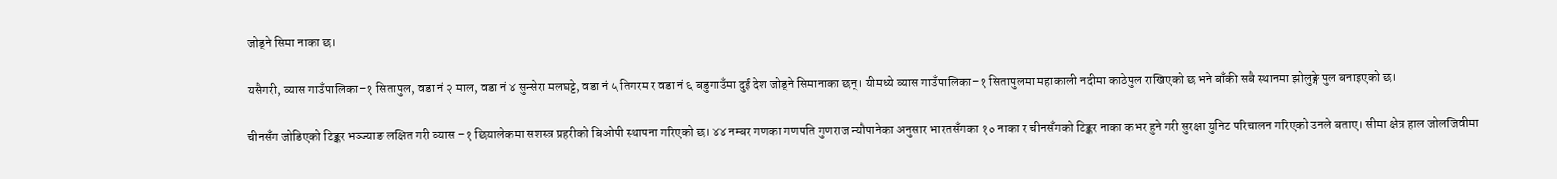जोड्ने सिमा नाका छ।

यसैगरी, व्यास गाउँपालिका–१ सितापुल, वडा नं २ माल, वडा नं ४ सुन्सेरा मलघट्टे, वडा नं ५ तिगरम र वडा नं ६ बडुगाउँमा दुई देश जोड्ने सिमानाका छन्। यीमध्ये व्यास गाउँपालिका–१ सितापुलमा महाकाली नदीमा काठेपुल राखिएको छ भने बाँकी सबै स्थानमा झोलुङ्गे पुल बनाइएको छ।

चीनसँग जोडिएको टिङ्कर भञ्ज्याङ लक्षित गरी व्यास –१ छियालेकमा सशस्त्र प्रहरीको बिओपी स्थापना गरिएको छ। ४४ नम्बर गणका गणपति गुणराज न्यौपानेका अनुसार भारतसँगका १० नाका र चीनसँगको टिङ्कर नाका कभर हुने गरी सुरक्षा युनिट परिचालन गरिएको उनले बताए। सीमा क्षेत्र हाल जोलजिवीमा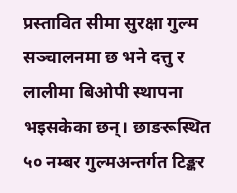प्रस्तावित सीमा सुरक्षा गुल्म सञ्चालनमा छ भने दत्तु र लालीमा बिओपी स्थापना भइसकेका छन्। छाङरूस्थित ५० नम्बर गुल्मअन्तर्गत टिङ्कर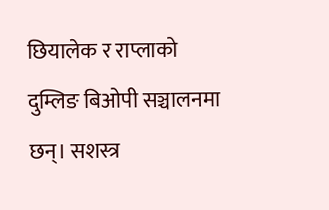छियालेक र राप्लाको दुम्लिङ बिओपी सञ्चालनमा छन्। सशस्त्र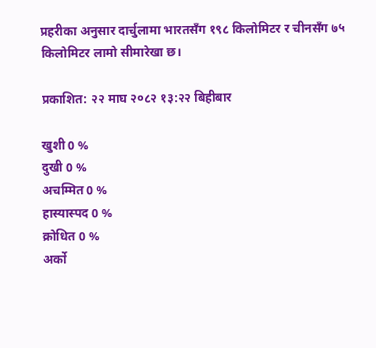प्रहरीका अनुसार दार्चुलामा भारतसँग १९८ किलोमिटर र चीनसँग ७५ किलोमिटर लामो सीमारेखा छ।

प्रकाशित: २२ माघ २०८२ १३:२२ बिहीबार

खुशी 0 %
दुखी 0 %
अचम्मित 0 %
हास्यास्पद 0 %
क्रोधित 0 %
अर्को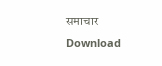समाचार
Download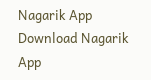Nagarik App
Download Nagarik App